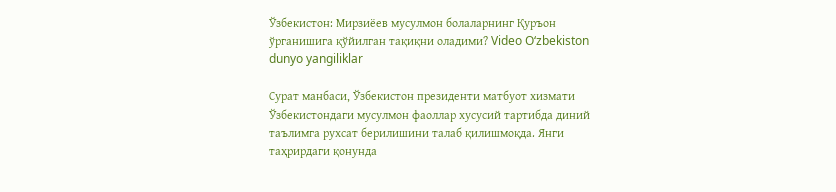Ўзбекистон: Мирзиёев мусулмон болаларнинг Қуръон ўрганишига қўйилган тақиқни оладими? Video O‘zbekiston dunyo yangiliklar

Сурат манбаси, Ўзбекистон президенти матбуот хизмати
Ўзбекистондаги мусулмон фаоллар хусусий тартибда диний таълимга рухсат берилишини талаб қилишмоқда. Янги таҳрирдаги қонунда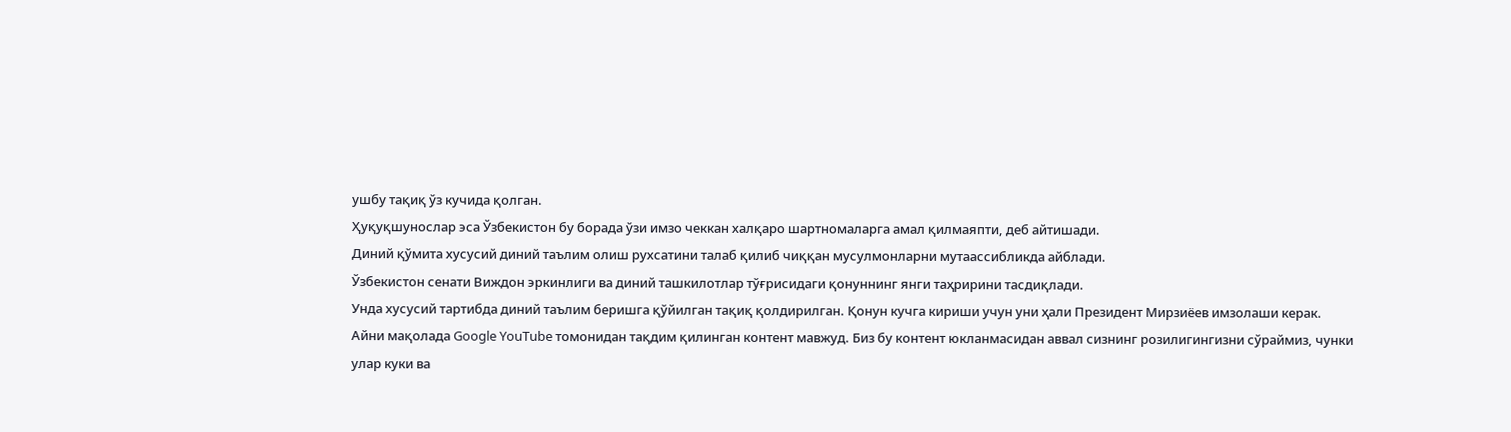ушбу тақиқ ўз кучида қолган.
Ҳуқуқшунослар эса Ўзбекистон бу борада ўзи имзо чеккан халқаро шартномаларга амал қилмаяпти, деб айтишади.
Диний қўмита хусусий диний таълим олиш рухсатини талаб қилиб чиққан мусулмонларни мутаассибликда айблади.
Ўзбекистон сенати Виждон эркинлиги ва диний ташкилотлар тўғрисидаги қонуннинг янги таҳририни тасдиқлади.
Унда хусусий тартибда диний таълим беришга қўйилган тақиқ қолдирилган. Қонун кучга кириши учун уни ҳали Президент Мирзиёев имзолаши керак.
Айни мақолада Google YouTube томонидан тақдим қилинган контент мавжуд. Биз бу контент юкланмасидан аввал сизнинг розилигингизни сўраймиз, чунки улар куки ва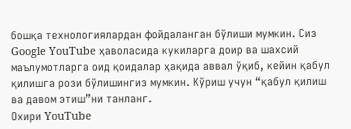бошқа технологиялардан фойдаланган бўлиши мумкин. Сиз Google YouTube ҳаволасида кукиларга доир ва шахсий маълумотларга оид қоидалар ҳақида аввал ўқиб, кейин қабул қилишга рози бўлишингиз мумкин. Кўриш учун “қабул қилиш ва давом этиш”ни танланг.
Охири YouTube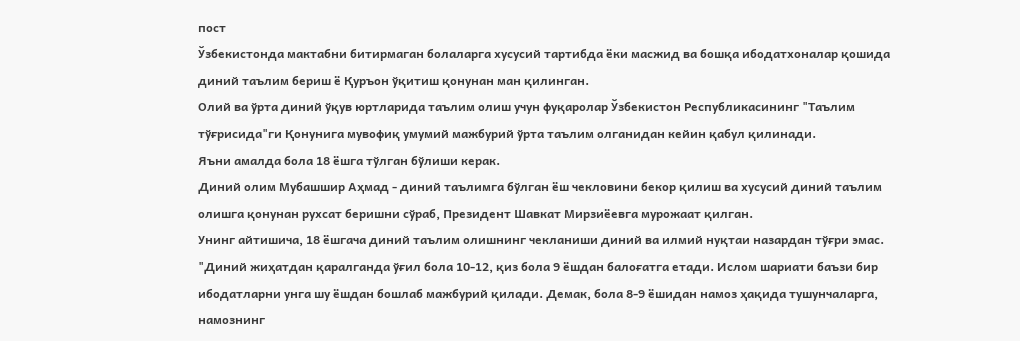пост
Ўзбекистонда мактабни битирмаган болаларга хусусий тартибда ёки масжид ва бошқа ибодатхоналар қошида диний таълим бериш ё Қуръон ўқитиш қонунан ман қилинган.
Олий ва ўрта диний ўқув юртларида таълим олиш учун фуқаролар Ўзбекистон Республикасининг "Таълим тўғрисида"ги Қонунига мувофиқ умумий мажбурий ўрта таълим олганидан кейин қабул қилинади.
Яъни амалда бола 18 ёшга тўлган бўлиши керак.
Диний олим Мубашшир Аҳмад - диний таълимга бўлган ёш чекловини бекор қилиш ва хусусий диний таълим олишга қонунан рухсат беришни сўраб, Президент Шавкат Мирзиёевга мурожаат қилган.
Унинг айтишича, 18 ёшгача диний таълим олишнинг чекланиши диний ва илмий нуқтаи назардан тўғри эмас.
"Диний жиҳатдан қаралганда ўғил бола 10-12, қиз бола 9 ёшдан балоғатга етади. Ислом шариати баъзи бир ибодатларни унга шу ёшдан бошлаб мажбурий қилади. Демак, бола 8-9 ёшидан намоз ҳақида тушунчаларга, намознинг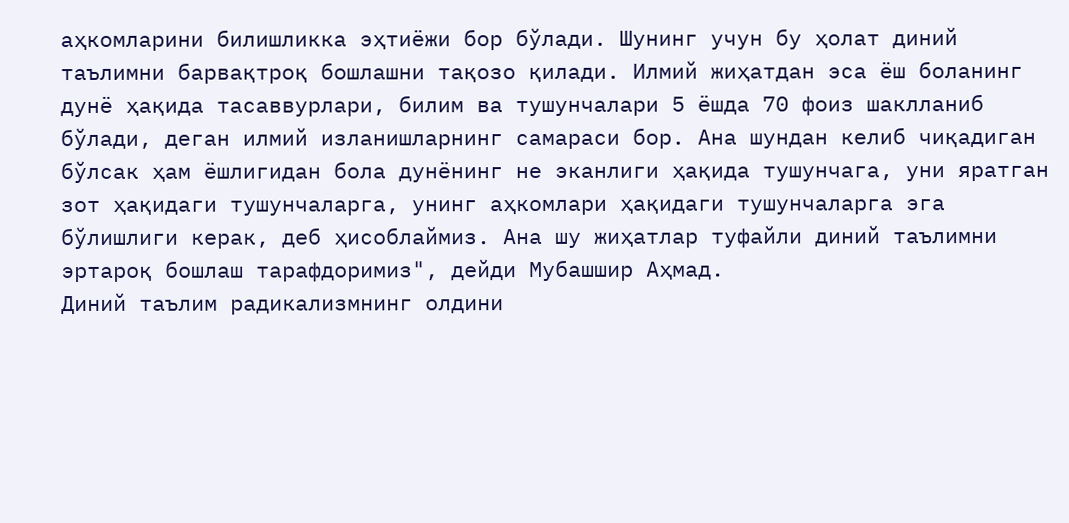аҳкомларини билишликка эҳтиёжи бор бўлади. Шунинг учун бу ҳолат диний таълимни барвақтроқ бошлашни тақозо қилади. Илмий жиҳатдан эса ёш боланинг дунё ҳақида тасаввурлари, билим ва тушунчалари 5 ёшда 70 фоиз шаклланиб бўлади, деган илмий изланишларнинг самараси бор. Ана шундан келиб чиқадиган бўлсак ҳам ёшлигидан бола дунёнинг не эканлиги ҳақида тушунчага, уни яратган зот ҳақидаги тушунчаларга, унинг аҳкомлари ҳақидаги тушунчаларга эга бўлишлиги керак, деб ҳисоблаймиз. Ана шу жиҳатлар туфайли диний таълимни эртароқ бошлаш тарафдоримиз", дейди Мубашшир Аҳмад.
Диний таълим радикализмнинг олдини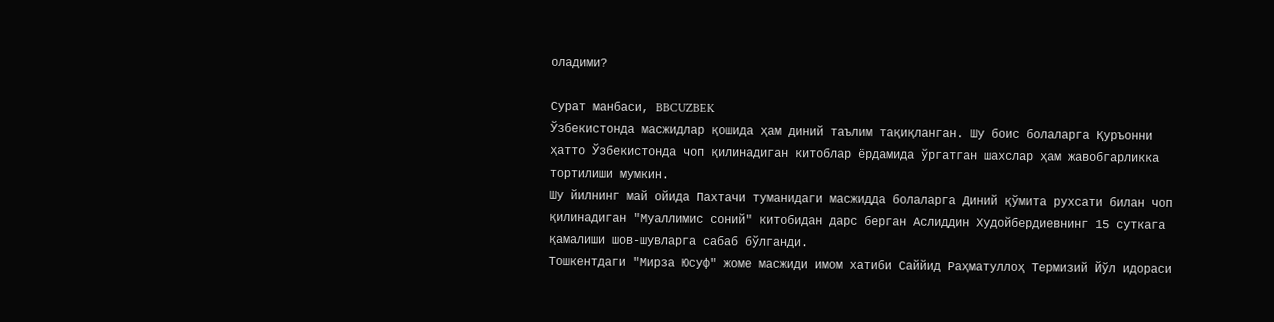оладими?

Сурат манбаси, BBCUZBEK
Ўзбекистонда масжидлар қошида ҳам диний таълим тақиқланган. Шу боис болаларга Қуръонни ҳатто Ўзбекистонда чоп қилинадиган китоблар ёрдамида ўргатган шахслар ҳам жавобгарликка тортилиши мумкин.
Шу йилнинг май ойида Пахтачи туманидаги масжидда болаларга Диний қўмита рухсати билан чоп қилинадиган "Муаллимис соний" китобидан дарс берган Аслиддин Худойбердиевнинг 15 суткага қамалиши шов-шувларга сабаб бўлганди.
Тошкентдаги "Мирза Юсуф" жоме масжиди имом хатиби Саййид Раҳматуллоҳ Термизий Йўл идораси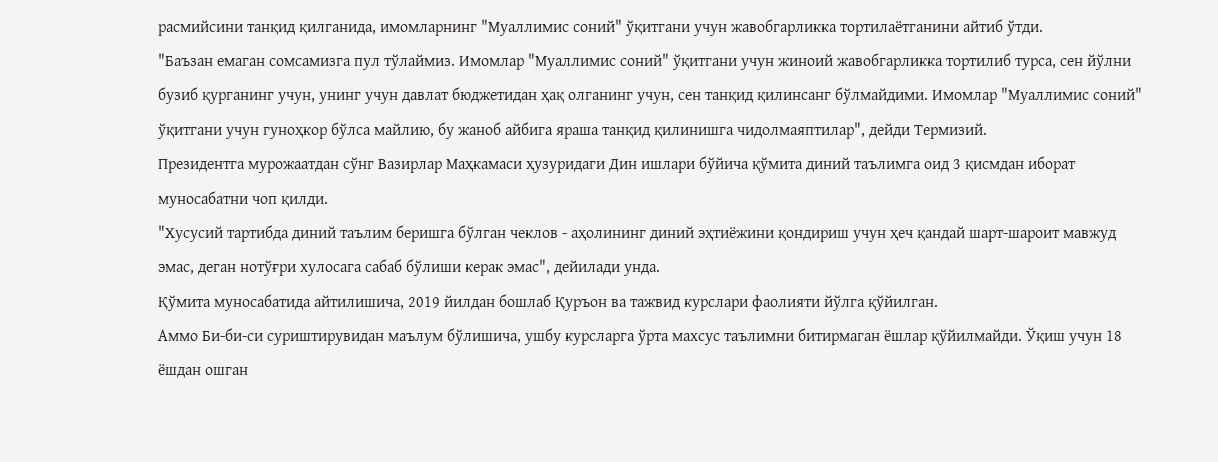расмийсини танқид қилганида, имомларнинг "Муаллимис соний" ўқитгани учун жавобгарликка тортилаётганини айтиб ўтди.
"Баъзан емаган сомсамизга пул тўлаймиз. Имомлар "Муаллимис соний" ўқитгани учун жиноий жавобгарликка тортилиб турса, сен йўлни бузиб қурганинг учун, унинг учун давлат бюджетидан ҳақ олганинг учун, сен танқид қилинсанг бўлмайдими. Имомлар "Муаллимис соний" ўқитгани учун гуноҳкор бўлса майлию, бу жаноб айбига яраша танқид қилинишга чидолмаяптилар", дейди Термизий.
Президентга мурожаатдан сўнг Вазирлар Маҳкамаси ҳузуридаги Дин ишлари бўйича қўмита диний таълимга оид 3 қисмдан иборат муносабатни чоп қилди.
"Хусусий тартибда диний таълим беришга бўлган чеклов - аҳолининг диний эҳтиёжини қондириш учун ҳеч қандай шарт-шароит мавжуд эмас, деган нотўғри хулосага сабаб бўлиши керак эмас", дейилади унда.
Қўмита муносабатида айтилишича, 2019 йилдан бошлаб Қуръон ва тажвид курслари фаолияти йўлга қўйилган.
Аммо Би-би-си суриштирувидан маълум бўлишича, ушбу курсларга ўрта махсус таълимни битирмаган ёшлар қўйилмайди. Ўқиш учун 18 ёшдан ошган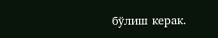бўлиш керак.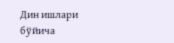Дин ишлари бўйича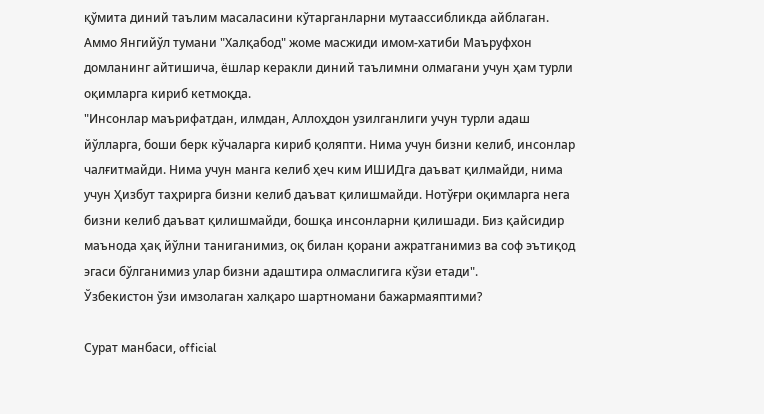қўмита диний таълим масаласини кўтарганларни мутаассибликда айблаган.
Аммо Янгийўл тумани "Халқабод" жоме масжиди имом-хатиби Маъруфхон домланинг айтишича, ёшлар керакли диний таълимни олмагани учун ҳам турли оқимларга кириб кетмоқда.
"Инсонлар маърифатдан, илмдан, Аллоҳдон узилганлиги учун турли адаш йўлларга, боши берк кўчаларга кириб қоляпти. Нима учун бизни келиб, инсонлар чалғитмайди. Нима учун манга келиб ҳеч ким ИШИДга даъват қилмайди, нима учун Ҳизбут таҳрирга бизни келиб даъват қилишмайди. Нотўғри оқимларга нега бизни келиб даъват қилишмайди, бошқа инсонларни қилишади. Биз қайсидир маънода ҳақ йўлни таниганимиз, оқ билан қорани ажратганимиз ва соф эътиқод эгаси бўлганимиз улар бизни адаштира олмаслигига кўзи етади".
Ўзбекистон ўзи имзолаган халқаро шартномани бажармаяптими?

Сурат манбаси, official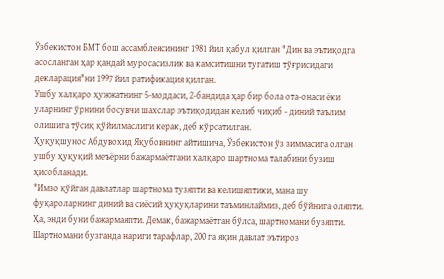Ўзбекистон БМТ бош ассамблеясининг 1981 йил қабул қилган "Дин ва эътиқодга асосланган ҳар қандай муросасизлик ва камситишни тугатиш тўғрисидаги декларация"ни 1997 йил ратификация қилган.
Ушбу халқаро ҳужжатнинг 5-моддаси, 2-бандида ҳар бир бола ота-онаси ёки уларнинг ўрнини босувчи шахслар эътиқодидан келиб чиқиб - диний таълим олишига тўсиқ қўйилмаслиги керак, деб кўрсатилган.
Ҳуқуқшунос Абдувохид Яқубовнинг айтишича, Ўзбекистон ўз зиммасига олган ушбу ҳуқуқий меъёрни бажармаётгани халқаро шартнома талабини бузиш ҳисобланади.
"Имзо қўйган давлатлар шартнома тузяпти ва келишяптики, мана шу фуқароларнинг диний ва сиёсий ҳуқуқларини таъминлаймиз, деб бўйнига оляпти. Ҳа, энди буни бажармаяпти. Демак, бажармаётган бўлса, шартномани бузяпти. Шартномани бузганда нариги тарафлар, 200 га яқин давлат эътироз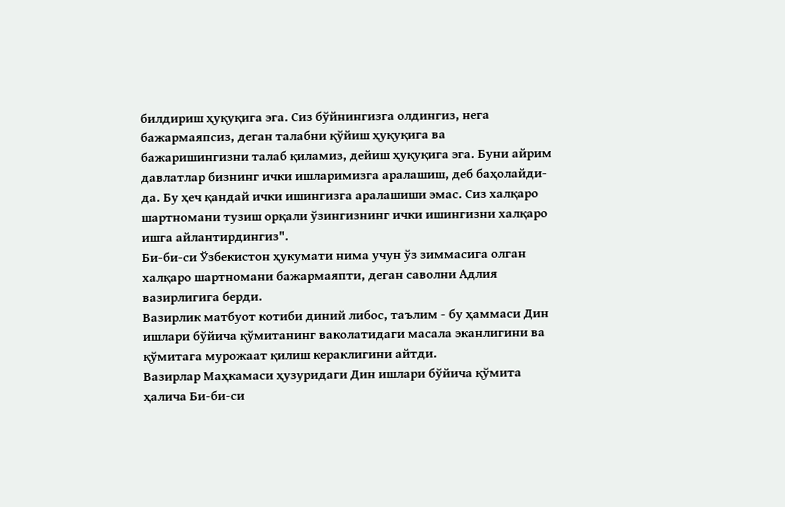билдириш ҳуқуқига эга. Сиз бўйнингизга олдингиз, нега бажармаяпсиз, деган талабни қўйиш ҳуқуқига ва бажаришингизни талаб қиламиз, дейиш ҳуқуқига эга. Буни айрим давлатлар бизнинг ички ишларимизга аралашиш, деб баҳолайди-да. Бу ҳеч қандай ички ишингизга аралашиши эмас. Сиз халқаро шартномани тузиш орқали ўзингизнинг ички ишингизни халқаро ишга айлантирдингиз".
Би-би-си Ўзбекистон ҳукумати нима учун ўз зиммасига олган халқаро шартномани бажармаяпти, деган саволни Адлия вазирлигига берди.
Вазирлик матбуот котиби диний либос, таълим - бу ҳаммаси Дин ишлари бўйича қўмитанинг ваколатидаги масала эканлигини ва қўмитага мурожаат қилиш кераклигини айтди.
Вазирлар Маҳкамаси ҳузуридаги Дин ишлари бўйича қўмита ҳалича Би-би-си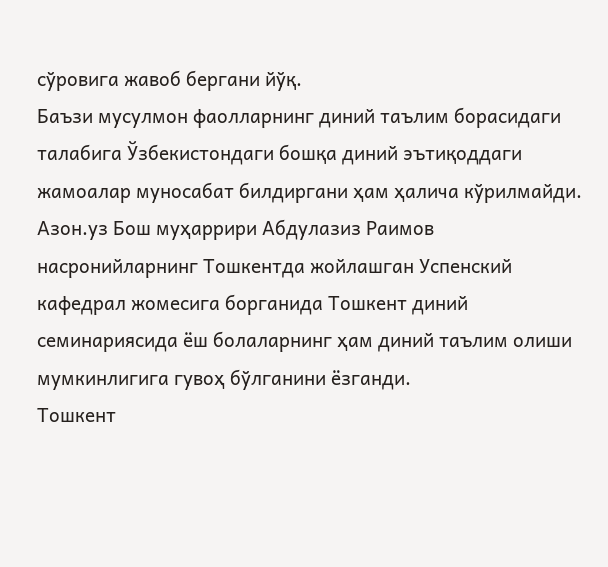сўровига жавоб бергани йўқ.
Баъзи мусулмон фаолларнинг диний таълим борасидаги талабига Ўзбекистондаги бошқа диний эътиқоддаги жамоалар муносабат билдиргани ҳам ҳалича кўрилмайди.
Азон.уз Бош муҳаррири Абдулазиз Раимов насронийларнинг Тошкентда жойлашган Успенский кафедрал жомесига борганида Тошкент диний семинариясида ёш болаларнинг ҳам диний таълим олиши мумкинлигига гувоҳ бўлганини ёзганди.
Тошкент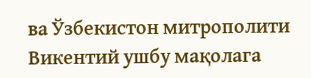ва Ўзбекистон митрополити Викентий ушбу мақолага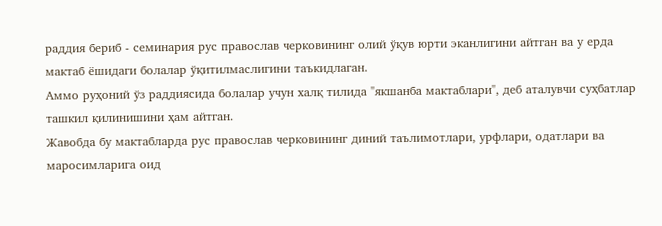раддия бериб - семинария рус православ черковининг олий ўқув юрти эканлигини айтган ва у ерда мактаб ёшидаги болалар ўқитилмаслигини таъкидлаган.
Аммо руҳоний ўз раддиясида болалар учун халқ тилида "якшанба мактаблари", деб аталувчи суҳбатлар ташкил қилинишини ҳам айтган.
Жавобда бу мактабларда рус православ черковининг диний таълимотлари, урфлари, одатлари ва маросимларига оид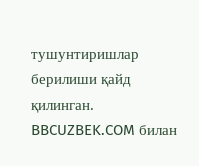тушунтиришлар берилиши қайд қилинган.
BBCUZBEK.COM билан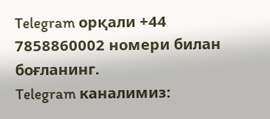Telegram орқали +44 7858860002 номери билан боғланинг.
Telegram каналимиз: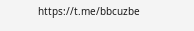https://t.me/bbcuzbe